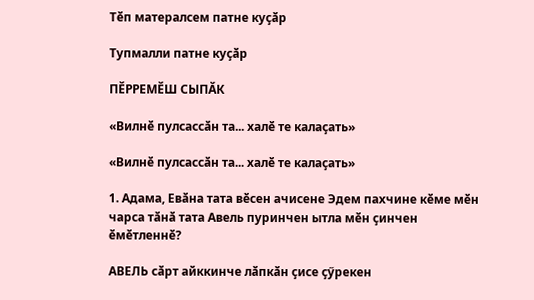Тӗп матералсем патне куҫӑр

Тупмалли патне куҫӑр

ПӖРРЕМӖШ СЫПӐК

«Вилнӗ пулсассӑн та... халӗ те калаҫать»

«Вилнӗ пулсассӑн та... халӗ те калаҫать»

1. Адама, Евӑна тата вӗсен ачисене Эдем пахчине кӗме мӗн чарса тӑнӑ тата Авель пуринчен ытла мӗн ҫинчен ӗмӗтленнӗ?

АВЕЛЬ сӑрт айккинче лӑпкӑн ҫисе ҫӳрекен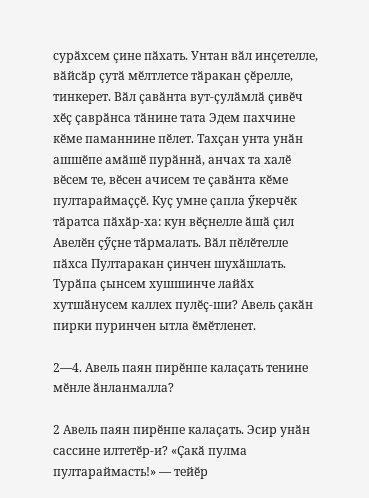сурӑхсем ҫине пӑхать. Унтан вӑл инҫетелле, вӑйсӑр ҫутӑ мӗлтлетсе тӑракан ҫӗрелле, тинкерет. Вӑл ҫавӑнта вут-ҫулӑмлӑ ҫивӗч хӗҫ ҫаврӑнса тӑнине тата Эдем пахчине кӗме паманнине пӗлет. Тахҫан унта унӑн ашшӗпе амӑшӗ пурӑннӑ, анчах та халӗ вӗсем те, вӗсен ачисем те ҫавӑнта кӗме пултараймаҫҫӗ. Куҫ умне ҫапла ӳкерчӗк тӑратса пӑхӑр-ха: кун вӗҫнелле ӑшӑ ҫил Авелӗн ҫӳҫне тӑрмалать. Вӑл пӗлӗтелле пӑхса Пултаракан ҫинчен шухӑшлать. Турӑпа ҫынсем хушшинче лайӑх хутшӑнусем каллех пулӗҫ-ши? Авель ҫакӑн пирки пуринчен ытла ӗмӗтленет.

2—4. Авель паян пирӗнпе калаҫать тенине мӗнле ӑнланмалла?

2 Авель паян пирӗнпе калаҫать. Эсир унӑн сассине илтетӗр-и? «Ҫакӑ пулма пултараймасть!» — тейӗр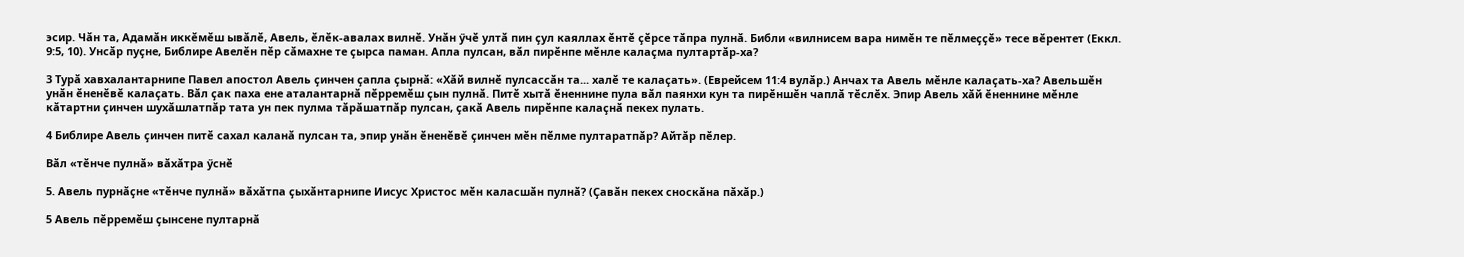эсир. Чӑн та, Адамӑн иккӗмӗш ывӑлӗ, Авель, ӗлӗк-авалах вилнӗ. Унӑн ӳчӗ ултӑ пин ҫул каяллах ӗнтӗ ҫӗрсе тӑпра пулнӑ. Библи «вилнисем вара нимӗн те пӗлмеҫҫӗ» тесе вӗрентет (Еккл. 9:5, 10). Унсӑр пуҫне, Библире Авелӗн пӗр сӑмахне те ҫырса паман. Апла пулсан, вӑл пирӗнпе мӗнле калаҫма пултартӑр-ха?

3 Турӑ хавхалантарнипе Павел апостол Авель ҫинчен ҫапла ҫырнӑ: «Хӑй вилнӗ пулсассӑн та... халӗ те калаҫать». (Еврейсем 11:4 вулӑр.) Анчах та Авель мӗнле калаҫать-ха? Авельшӗн унӑн ӗненӗвӗ калаҫать. Вӑл ҫак паха ене аталантарнӑ пӗрремӗш ҫын пулнӑ. Питӗ хытӑ ӗненнине пула вӑл паянхи кун та пирӗншӗн чаплӑ тӗслӗх. Эпир Авель хӑй ӗненнине мӗнле кӑтартни ҫинчен шухӑшлатпӑр тата ун пек пулма тӑрӑшатпӑр пулсан, ҫакӑ Авель пирӗнпе калаҫнӑ пекех пулать.

4 Библире Авель ҫинчен питӗ сахал каланӑ пулсан та, эпир унӑн ӗненӗвӗ ҫинчен мӗн пӗлме пултаратпӑр? Айтӑр пӗлер.

Вӑл «тӗнче пулнӑ» вӑхӑтра ӳснӗ

5. Авель пурнӑҫне «тӗнче пулнӑ» вӑхӑтпа ҫыхӑнтарнипе Иисус Христос мӗн каласшӑн пулнӑ? (Ҫавӑн пекех сноскӑна пӑхӑр.)

5 Авель пӗрремӗш ҫынсене пултарнӑ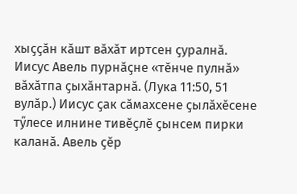хыҫҫӑн кӑшт вӑхӑт иртсен ҫуралнӑ. Иисус Авель пурнӑҫне «тӗнче пулнӑ» вӑхӑтпа ҫыхӑнтарнӑ. (Лука 11:50, 51 вулӑр.) Иисус ҫак сӑмахсене ҫылӑхӗсене тӳлесе илнине тивӗҫлӗ ҫынсем пирки каланӑ. Авель ҫӗр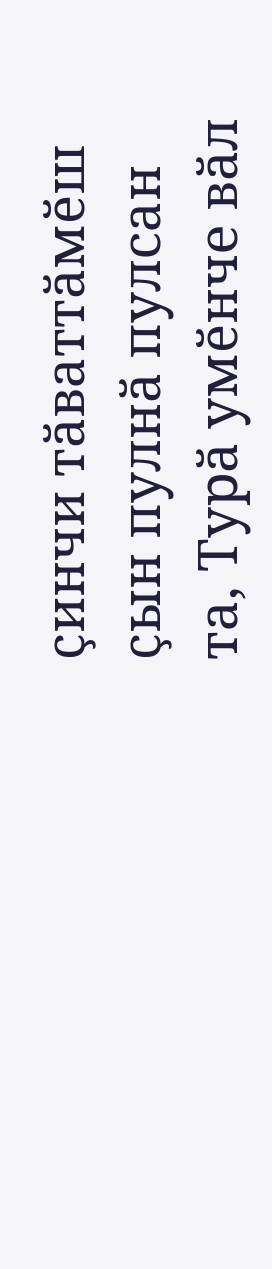ҫинчи тӑваттӑмӗш ҫын пулнӑ пулсан та, Турӑ умӗнче вӑл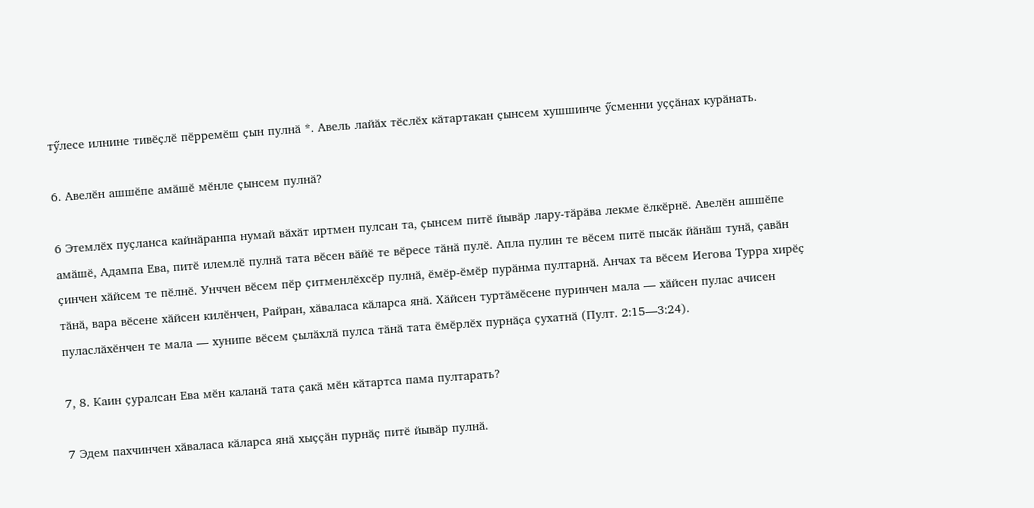тӳлесе илнине тивӗҫлӗ пӗрремӗш ҫын пулнӑ *. Авель лайӑх тӗслӗх кӑтартакан ҫынсем хушшинче ӳсменни уҫҫӑнах курӑнать.

6. Авелӗн ашшӗпе амӑшӗ мӗнле ҫынсем пулнӑ?

6 Этемлӗх пуҫланса кайнӑранпа нумай вӑхӑт иртмен пулсан та, ҫынсем питӗ йывӑр лару-тӑрӑва лекме ӗлкӗрнӗ. Авелӗн ашшӗпе амӑшӗ, Адампа Ева, питӗ илемлӗ пулнӑ тата вӗсен вӑйӗ те вӗресе тӑнӑ пулӗ. Апла пулин те вӗсем питӗ пысӑк йӑнӑш тунӑ, ҫавӑн ҫинчен хӑйсем те пӗлнӗ. Унччен вӗсем пӗр ҫитменлӗхсӗр пулнӑ, ӗмӗр-ӗмӗр пурӑнма пултарнӑ. Анчах та вӗсем Иегова Турра хирӗҫ тӑнӑ, вара вӗсене хӑйсен килӗнчен, Райран, хӑваласа кӑларса янӑ. Хӑйсен туртӑмӗсене пуринчен мала — хӑйсен пулас ачисен пуласлӑхӗнчен те мала — хунипе вӗсем ҫылӑхлӑ пулса тӑнӑ тата ӗмӗрлӗх пурнӑҫа ҫухатнӑ (Пулт. 2:15—3:24).

7, 8. Каин ҫуралсан Ева мӗн каланӑ тата ҫакӑ мӗн кӑтартса пама пултарать?

7 Эдем пахчинчен хӑваласа кӑларса янӑ хыҫҫӑн пурнӑҫ питӗ йывӑр пулнӑ.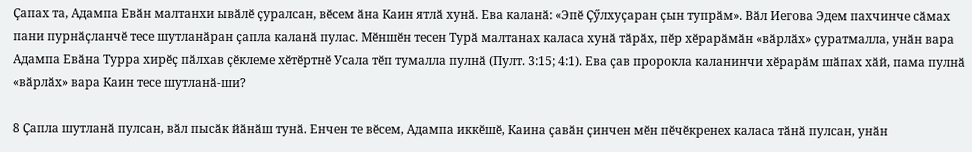Ҫапах та, Адампа Евӑн малтанхи ывӑлӗ ҫуралсан, вӗсем ӑна Каин ятлӑ хунӑ. Ева каланӑ: «Эпӗ Ҫӳлхуҫаран ҫын тупрӑм». Вӑл Иегова Эдем пахчинче сӑмах пани пурнӑҫланчӗ тесе шутланӑран ҫапла каланӑ пулас. Мӗншӗн тесен Турӑ малтанах каласа хунӑ тӑрӑх, пӗр хӗрарӑмӑн «вӑрлӑх» ҫуратмалла, унӑн вара Адампа Евӑна Турра хирӗҫ пӑлхав ҫӗклеме хӗтӗртнӗ Усала тӗп тумалла пулнӑ (Пулт. 3:15; 4:1). Ева ҫав пророкла каланинчи хӗрарӑм шӑпах хӑй, пама пулнӑ «вӑрлӑх» вара Каин тесе шутланӑ-ши?

8 Ҫапла шутланӑ пулсан, вӑл пысӑк йӑнӑш тунӑ. Енчен те вӗсем, Адампа иккӗшӗ, Каина ҫавӑн ҫинчен мӗн пӗчӗкренех каласа тӑнӑ пулсан, унӑн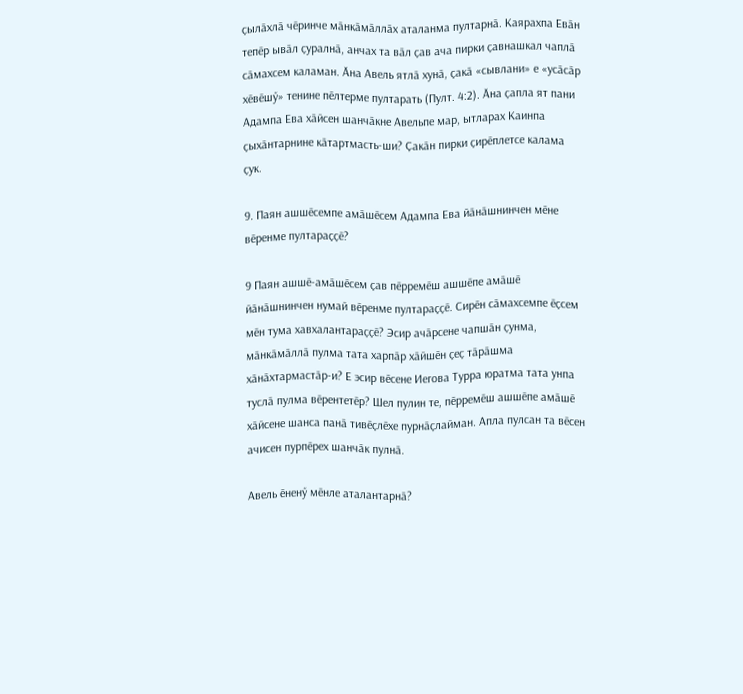ҫылӑхлӑ чӗринче мӑнкӑмӑллӑх аталанма пултарнӑ. Каярахпа Евӑн тепӗр ывӑл ҫуралнӑ, анчах та вӑл ҫав ача пирки ҫавнашкал чаплӑ сӑмахсем каламан. Ӑна Авель ятлӑ хунӑ, ҫакӑ «сывлани» е «усӑсӑр хӗвӗшӳ» тенине пӗлтерме пултарать (Пулт. 4:2). Ӑна ҫапла ят пани Адампа Ева хӑйсен шанчӑкне Авельпе мар, ытларах Каинпа ҫыхӑнтарнине кӑтартмасть-ши? Ҫакӑн пирки ҫирӗплетсе калама ҫук.

9. Паян ашшӗсемпе амӑшӗсем Адампа Ева йӑнӑшнинчен мӗне вӗренме пултараҫҫӗ?

9 Паян ашшӗ-амӑшӗсем ҫав пӗрремӗш ашшӗпе амӑшӗ йӑнӑшнинчен нумай вӗренме пултараҫҫӗ. Сирӗн сӑмахсемпе ӗҫсем мӗн тума хавхалантараҫҫӗ? Эсир ачӑрсене чапшӑн ҫунма, мӑнкӑмӑллӑ пулма тата харпӑр хӑйшӗн ҫеҫ тӑрӑшма хӑнӑхтармастӑр-и? Е эсир вӗсене Иегова Турра юратма тата унпа туслӑ пулма вӗрентетӗр? Шел пулин те, пӗрремӗш ашшӗпе амӑшӗ хӑйсене шанса панӑ тивӗҫлӗхе пурнӑҫлайман. Апла пулсан та вӗсен ачисен пурпӗрех шанчӑк пулнӑ.

Авель ӗненӳ мӗнле аталантарнӑ?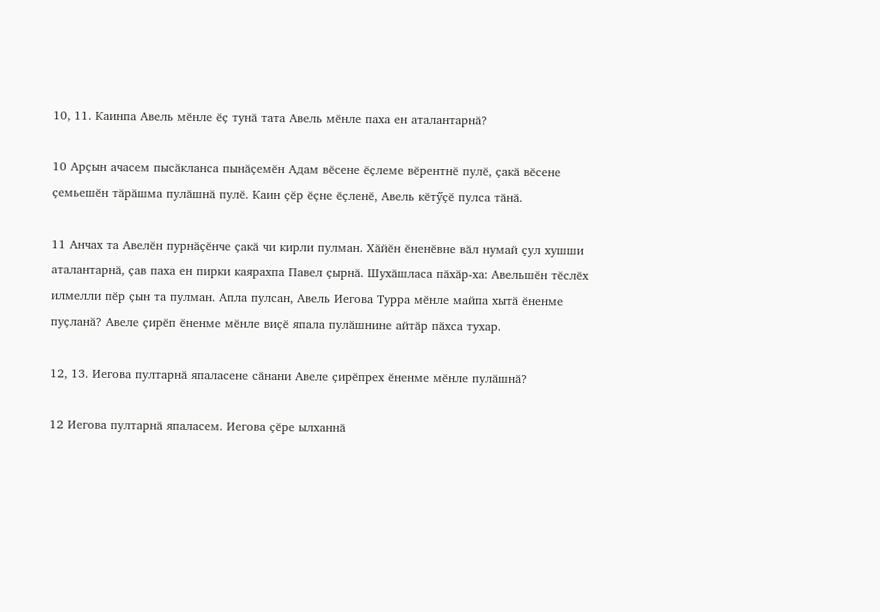10, 11. Каинпа Авель мӗнле ӗҫ тунӑ тата Авель мӗнле паха ен аталантарнӑ?

10 Арҫын ачасем пысӑкланса пынӑҫемӗн Адам вӗсене ӗҫлеме вӗрентнӗ пулӗ, ҫакӑ вӗсене ҫемьешӗн тӑрӑшма пулӑшнӑ пулӗ. Каин ҫӗр ӗҫне ӗҫленӗ, Авель кӗтӳҫӗ пулса тӑнӑ.

11 Анчах та Авелӗн пурнӑҫӗнче ҫакӑ чи кирли пулман. Хӑйӗн ӗненӗвне вӑл нумай ҫул хушши аталантарнӑ, ҫав паха ен пирки каярахпа Павел ҫырнӑ. Шухӑшласа пӑхӑр-ха: Авельшӗн тӗслӗх илмелли пӗр ҫын та пулман. Апла пулсан, Авель Иегова Турра мӗнле майпа хытӑ ӗненме пуҫланӑ? Авеле ҫирӗп ӗненме мӗнле виҫӗ япала пулӑшнине айтӑр пӑхса тухар.

12, 13. Иегова пултарнӑ япаласене сӑнани Авеле ҫирӗпрех ӗненме мӗнле пулӑшнӑ?

12 Иегова пултарнӑ япаласем. Иегова ҫӗре ылханнӑ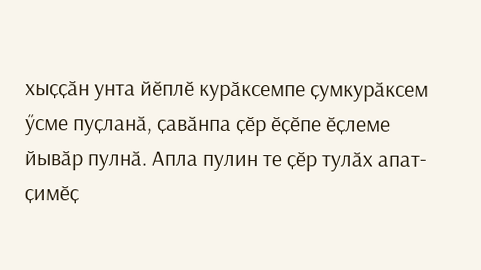хыҫҫӑн унта йӗплӗ курӑксемпе ҫумкурӑксем ӳсме пуҫланӑ, ҫавӑнпа ҫӗр ӗҫӗпе ӗҫлеме йывӑр пулнӑ. Апла пулин те ҫӗр тулӑх апат-ҫимӗҫ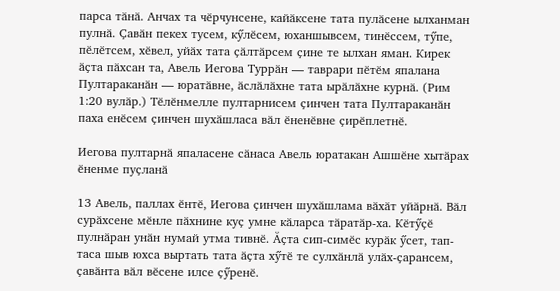парса тӑнӑ. Анчах та чӗрчунсене, кайӑксене тата пулӑсене ылханман пулнӑ. Ҫавӑн пекех тусем, кӳлӗсем, юханшывсем, тинӗссем, тӳпе, пӗлӗтсем, хӗвел, уйӑх тата ҫӑлтӑрсем ҫине те ылхан яман. Кирек ӑҫта пӑхсан та, Авель Иегова Туррӑн — таврари пӗтӗм япалана Пултараканӑн — юратӑвне, ӑслӑлӑхне тата ырӑлӑхне курнӑ. (Рим 1:20 вулӑр.) Тӗлӗнмелле пултарнисем ҫинчен тата Пултараканӑн паха енӗсем ҫинчен шухӑшласа вӑл ӗненӗвне ҫирӗплетнӗ.

Иегова пултарнӑ япаласене сӑнаса Авель юратакан Ашшӗне хытӑрах ӗненме пуҫланӑ

13 Авель, паллах ӗнтӗ, Иегова ҫинчен шухӑшлама вӑхӑт уйӑрнӑ. Вӑл сурӑхсене мӗнле пӑхнине куҫ умне кӑларса тӑратӑр-ха. Кӗтӳҫӗ пулнӑран унӑн нумай утма тивнӗ. Ӑҫта сип-симӗс курӑк ӳсет, тап-таса шыв юхса выртать тата ӑҫта хӳтӗ те сулхӑнлӑ улӑх-ҫарансем, ҫавӑнта вӑл вӗсене илсе ҫӳренӗ.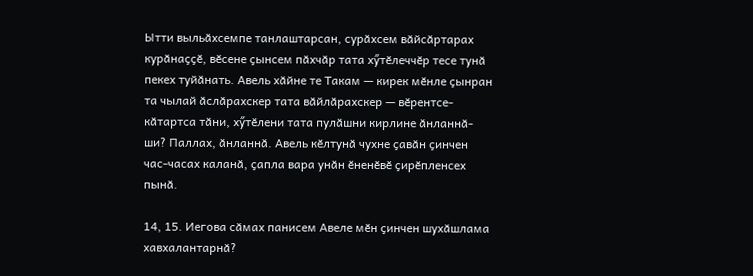Ытти выльӑхсемпе танлаштарсан, сурӑхсем вӑйсӑртарах курӑнаҫҫӗ, вӗсене ҫынсем пӑхчӑр тата хӳтӗлеччӗр тесе тунӑ пекех туйӑнать. Авель хӑйне те Такам — кирек мӗнле ҫынран та чылай ӑслӑрахскер тата вӑйлӑрахскер — вӗрентсе-кӑтартса тӑни, хӳтӗлени тата пулӑшни кирлине ӑнланнӑ-ши? Паллах, ӑнланнӑ. Авель кӗлтунӑ чухне ҫавӑн ҫинчен час-часах каланӑ, ҫапла вара унӑн ӗненӗвӗ ҫирӗпленсех пынӑ.

14, 15. Иегова сӑмах панисем Авеле мӗн ҫинчен шухӑшлама хавхалантарнӑ?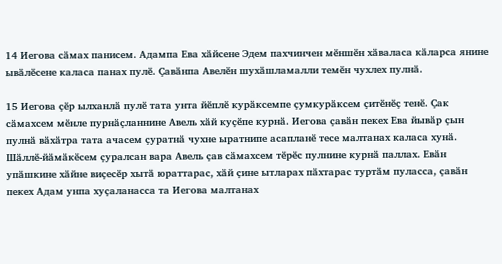14 Иегова сӑмах панисем. Адампа Ева хӑйсене Эдем пахчинчен мӗншӗн хӑваласа кӑларса янине ывӑлӗсене каласа панах пулӗ. Ҫавӑнпа Авелӗн шухӑшламалли темӗн чухлех пулнӑ.

15 Иегова ҫӗр ылханлӑ пулӗ тата унта йӗплӗ курӑксемпе ҫумкурӑксем ҫитӗнӗҫ тенӗ. Ҫак сӑмахсем мӗнле пурнӑҫланнине Авель хӑй куҫӗпе курнӑ. Иегова ҫавӑн пекех Ева йывӑр ҫын пулнӑ вӑхӑтра тата ачасем ҫуратнӑ чухне ыратнипе асапланӗ тесе малтанах каласа хунӑ. Шӑллӗ-йӑмӑкӗсем ҫуралсан вара Авель ҫав сӑмахсем тӗрӗс пулнине курнӑ паллах. Евӑн упӑшкине хӑйне виҫесӗр хытӑ юраттарас, хӑй ҫине ытларах пӑхтарас туртӑм пуласса, ҫавӑн пекех Адам унпа хуҫаланасса та Иегова малтанах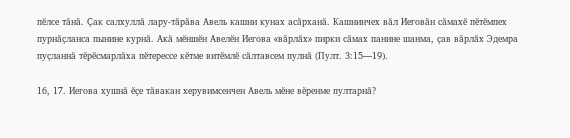пӗлсе тӑнӑ. Ҫак салхуллӑ лару-тӑрӑва Авель кашни кунах асӑрханӑ. Кашнинчех вӑл Иеговӑн сӑмахӗ пӗтӗмпех пурнӑҫланса пынине курнӑ. Акӑ мӗншӗн Авелӗн Иегова «вӑрлӑх» пирки сӑмах панине шанма, ҫав вӑрлӑх Эдемра пуҫланнӑ тӗрӗсмарлӑха пӗтерессе кӗтме витӗмлӗ сӑлтавсем пулнӑ (Пулт. 3:15—19).

16, 17. Иегова хушнӑ ӗҫе тӑвакан херувимсенчен Авель мӗне вӗренме пултарнӑ?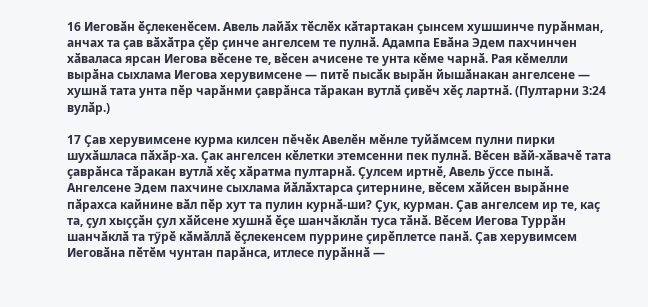16 Иеговӑн ӗҫлекенӗсем. Авель лайӑх тӗслӗх кӑтартакан ҫынсем хушшинче пурӑнман, анчах та ҫав вӑхӑтра ҫӗр ҫинче ангелсем те пулнӑ. Адампа Евӑна Эдем пахчинчен хӑваласа ярсан Иегова вӗсене те, вӗсен ачисене те унта кӗме чарнӑ. Рая кӗмелли вырӑна сыхлама Иегова херувимсене — питӗ пысӑк вырӑн йышӑнакан ангелсене — хушнӑ тата унта пӗр чарӑнми ҫаврӑнса тӑракан вутлӑ ҫивӗч хӗҫ лартнӑ. (Пултарни 3:24 вулӑр.)

17 Ҫав херувимсене курма килсен пӗчӗк Авелӗн мӗнле туйӑмсем пулни пирки шухӑшласа пӑхӑр-ха. Ҫак ангелсен кӗлетки этемсенни пек пулнӑ. Вӗсен вӑй-хӑвачӗ тата ҫаврӑнса тӑракан вутлӑ хӗҫ хӑратма пултарнӑ. Ҫулсем иртнӗ, Авель ӳссе пынӑ. Ангелсене Эдем пахчине сыхлама йӑлӑхтарса ҫитернине, вӗсем хӑйсен вырӑнне пӑрахса кайнине вӑл пӗр хут та пулин курнӑ-ши? Ҫук, курман. Ҫав ангелсем ир те, каҫ та, ҫул хыҫҫӑн ҫул хӑйсене хушнӑ ӗҫе шанчӑклӑн туса тӑнӑ. Вӗсем Иегова Туррӑн шанчӑклӑ та тӳрӗ кӑмӑллӑ ӗҫлекенсем пуррине ҫирӗплетсе панӑ. Ҫав херувимсем Иеговӑна пӗтӗм чунтан парӑнса, итлесе пурӑннӑ —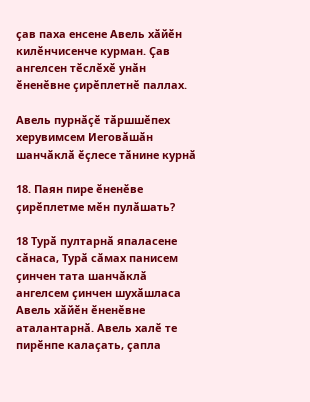ҫав паха енсене Авель хӑйӗн килӗнчисенче курман. Ҫав ангелсен тӗслӗхӗ унӑн ӗненӗвне ҫирӗплетнӗ паллах.

Авель пурнӑҫӗ тӑршшӗпех херувимсем Иеговӑшӑн шанчӑклӑ ӗҫлесе тӑнине курнӑ

18. Паян пире ӗненӗве ҫирӗплетме мӗн пулӑшать?

18 Турӑ пултарнӑ япаласене сӑнаса, Турӑ сӑмах панисем ҫинчен тата шанчӑклӑ ангелсем ҫинчен шухӑшласа Авель хӑйӗн ӗненӗвне аталантарнӑ. Авель халӗ те пирӗнпе калаҫать, ҫапла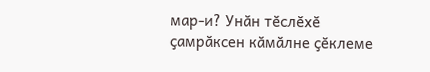мар-и? Унӑн тӗслӗхӗ ҫамрӑксен кӑмӑлне ҫӗклеме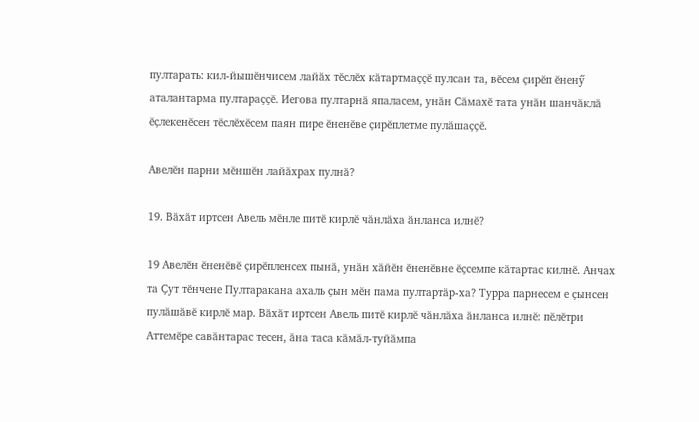пултарать: кил-йышӗнчисем лайӑх тӗслӗх кӑтартмаҫҫӗ пулсан та, вӗсем ҫирӗп ӗненӳ аталантарма пултараҫҫӗ. Иегова пултарнӑ япаласем, унӑн Сӑмахӗ тата унӑн шанчӑклӑ ӗҫлекенӗсен тӗслӗхӗсем паян пире ӗненӗве ҫирӗплетме пулӑшаҫҫӗ.

Авелӗн парни мӗншӗн лайӑхрах пулнӑ?

19. Вӑхӑт иртсен Авель мӗнле питӗ кирлӗ чӑнлӑха ӑнланса илнӗ?

19 Авелӗн ӗненӗвӗ ҫирӗпленсех пынӑ, унӑн хӑйӗн ӗненӗвне ӗҫсемпе кӑтартас килнӗ. Анчах та Ҫут тӗнчене Пултаракана ахаль ҫын мӗн пама пултартӑр-ха? Турра парнесем е ҫынсен пулӑшӑвӗ кирлӗ мар. Вӑхӑт иртсен Авель питӗ кирлӗ чӑнлӑха ӑнланса илнӗ: пӗлӗтри Аттемӗре савӑнтарас тесен, ӑна таса кӑмӑл-туйӑмпа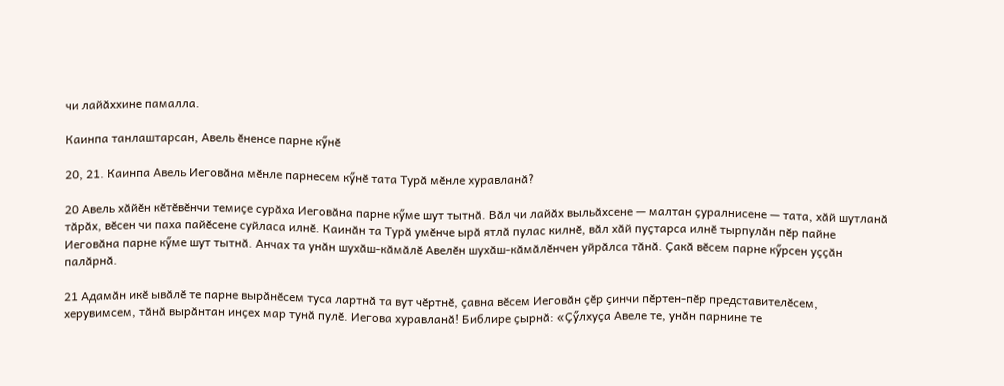чи лайӑххине памалла.

Каинпа танлаштарсан, Авель ӗненсе парне кӳнӗ

20, 21. Каинпа Авель Иеговӑна мӗнле парнесем кӳнӗ тата Турӑ мӗнле хуравланӑ?

20 Авель хӑйӗн кӗтӗвӗнчи темиҫе сурӑха Иеговӑна парне кӳме шут тытнӑ. Вӑл чи лайӑх выльӑхсене — малтан ҫуралнисене — тата, хӑй шутланӑ тӑрӑх, вӗсен чи паха пайӗсене суйласа илнӗ. Каинӑн та Турӑ умӗнче ырӑ ятлӑ пулас килнӗ, вӑл хӑй пуҫтарса илнӗ тырпулӑн пӗр пайне Иеговӑна парне кӳме шут тытнӑ. Анчах та унӑн шухӑш-кӑмӑлӗ Авелӗн шухӑш-кӑмӑлӗнчен уйрӑлса тӑнӑ. Ҫакӑ вӗсем парне кӳрсен уҫҫӑн палӑрнӑ.

21 Адамӑн икӗ ывӑлӗ те парне вырӑнӗсем туса лартнӑ та вут чӗртнӗ, ҫавна вӗсем Иеговӑн ҫӗр ҫинчи пӗртен-пӗр представителӗсем, херувимсем, тӑнӑ вырӑнтан инҫех мар тунӑ пулӗ. Иегова хуравланӑ! Библире ҫырнӑ: «Ҫӳлхуҫа Авеле те, унӑн парнине те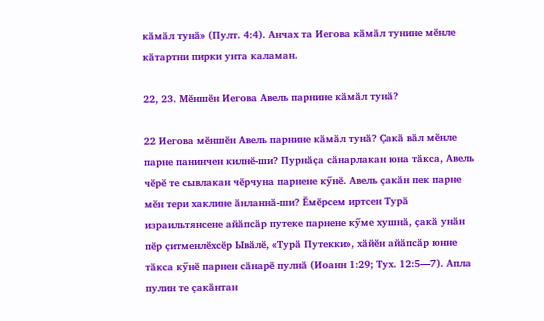кӑмӑл тунӑ» (Пулт. 4:4). Анчах та Иегова кӑмӑл тунине мӗнле кӑтартни пирки унта каламан.

22, 23. Мӗншӗн Иегова Авель парнине кӑмӑл тунӑ?

22 Иегова мӗншӗн Авель парнине кӑмӑл тунӑ? Ҫакӑ вӑл мӗнле парне панинчен килнӗ-ши? Пурнӑҫа сӑнарлакан юна тӑкса, Авель чӗрӗ те сывлакан чӗрчуна парнене кӳнӗ. Авель ҫакӑн пек парне мӗн тери хаклине ӑнланнӑ-ши? Ӗмӗрсем иртсен Турӑ израильтянсене айӑпсӑр путеке парнене кӳме хушнӑ, ҫакӑ унӑн пӗр ҫитменлӗхсӗр Ывӑлӗ, «Турӑ Путекки», хӑйӗн айӑпсӑр юнне тӑкса кӳнӗ парнен сӑнарӗ пулнӑ (Иоанн 1:29; Тух. 12:5—7). Апла пулин те ҫакӑнтан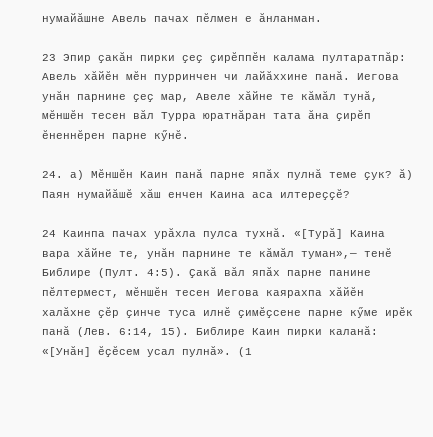нумайӑшне Авель пачах пӗлмен е ӑнланман.

23 Эпир ҫакӑн пирки ҫеҫ ҫирӗппӗн калама пултаратпӑр: Авель хӑйӗн мӗн пурринчен чи лайӑххине панӑ. Иегова унӑн парнине ҫеҫ мар, Авеле хӑйне те кӑмӑл тунӑ, мӗншӗн тесен вӑл Турра юратнӑран тата ӑна ҫирӗп ӗненнӗрен парне кӳнӗ.

24. а) Мӗншӗн Каин панӑ парне япӑх пулнӑ теме ҫук? ӑ) Паян нумайӑшӗ хӑш енчен Каина аса илтереҫҫӗ?

24 Каинпа пачах урӑхла пулса тухнӑ. «[Турӑ] Каина вара хӑйне те, унӑн парнине те кӑмӑл туман»,— тенӗ Библире (Пулт. 4:5). Ҫакӑ вӑл япӑх парне панине пӗлтермест, мӗншӗн тесен Иегова каярахпа хӑйӗн халӑхне ҫӗр ҫинче туса илнӗ ҫимӗҫсене парне кӳме ирӗк панӑ (Лев. 6:14, 15). Библире Каин пирки каланӑ: «[Унӑн] ӗҫӗсем усал пулнӑ». (1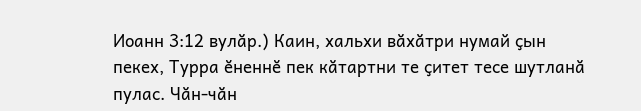Иоанн 3:12 вулӑр.) Каин, хальхи вӑхӑтри нумай ҫын пекех, Турра ӗненнӗ пек кӑтартни те ҫитет тесе шутланӑ пулас. Чӑн-чӑн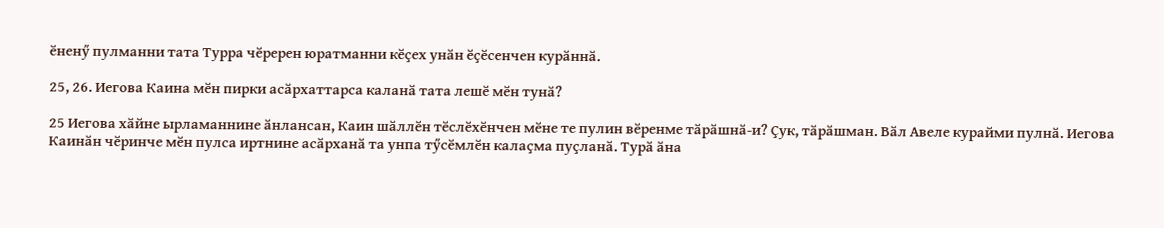ӗненӳ пулманни тата Турра чӗререн юратманни кӗҫех унӑн ӗҫӗсенчен курӑннӑ.

25, 26. Иегова Каина мӗн пирки асӑрхаттарса каланӑ тата лешӗ мӗн тунӑ?

25 Иегова хӑйне ырламаннине ӑнлансан, Каин шӑллӗн тӗслӗхӗнчен мӗне те пулин вӗренме тӑрӑшнӑ-и? Ҫук, тӑрӑшман. Вӑл Авеле курайми пулнӑ. Иегова Каинӑн чӗринче мӗн пулса иртнине асӑрханӑ та унпа тӳсӗмлӗн калаҫма пуҫланӑ. Турӑ ӑна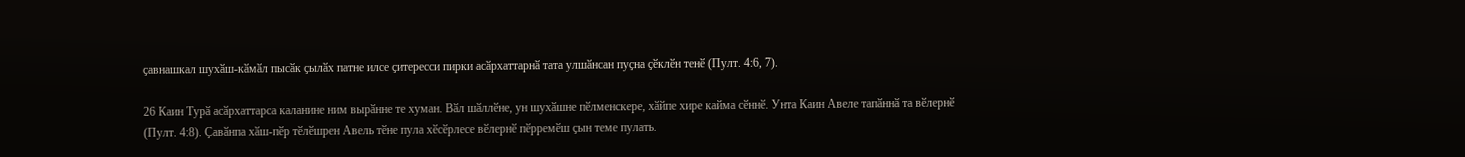ҫавнашкал шухӑш-кӑмӑл пысӑк ҫылӑх патне илсе ҫитересси пирки асӑрхаттарнӑ тата улшӑнсан пуҫна ҫӗклӗн тенӗ (Пулт. 4:6, 7).

26 Каин Турӑ асӑрхаттарса каланине ним вырӑнне те хуман. Вӑл шӑллӗне, ун шухӑшне пӗлменскере, хӑйпе хире кайма сӗннӗ. Унта Каин Авеле тапӑннӑ та вӗлернӗ (Пулт. 4:8). Ҫавӑнпа хӑш-пӗр тӗлӗшрен Авель тӗне пула хӗсӗрлесе вӗлернӗ пӗрремӗш ҫын теме пулать.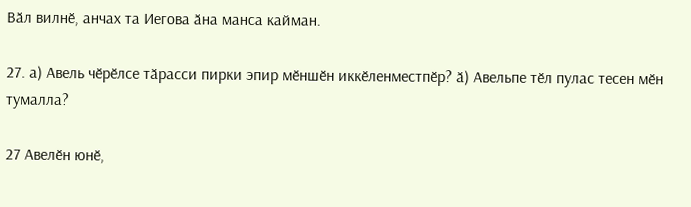Вӑл вилнӗ, анчах та Иегова ӑна манса кайман.

27. а) Авель чӗрӗлсе тӑрасси пирки эпир мӗншӗн иккӗленместпӗр? ӑ) Авельпе тӗл пулас тесен мӗн тумалла?

27 Авелӗн юнӗ,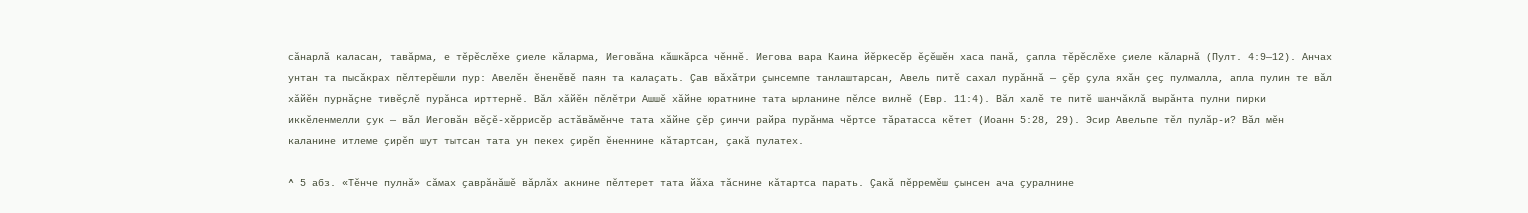сӑнарлӑ каласан, тавӑрма, е тӗрӗслӗхе ҫиеле кӑларма, Иеговӑна кӑшкӑрса чӗннӗ. Иегова вара Каина йӗркесӗр ӗҫӗшӗн хаса панӑ, ҫапла тӗрӗслӗхе ҫиеле кӑларнӑ (Пулт. 4:9—12). Анчах унтан та пысӑкрах пӗлтерӗшли пур: Авелӗн ӗненӗвӗ паян та калаҫать. Ҫав вӑхӑтри ҫынсемпе танлаштарсан, Авель питӗ сахал пурӑннӑ — ҫӗр ҫула яхӑн ҫеҫ пулмалла, апла пулин те вӑл хӑйӗн пурнӑҫне тивӗҫлӗ пурӑнса ирттернӗ. Вӑл хӑйӗн пӗлӗтри Ашшӗ хӑйне юратнине тата ырланине пӗлсе вилнӗ (Евр. 11:4). Вӑл халӗ те питӗ шанчӑклӑ вырӑнта пулни пирки иккӗленмелли ҫук — вӑл Иеговӑн вӗҫӗ-хӗррисӗр астӑвӑмӗнче тата хӑйне ҫӗр ҫинчи райра пурӑнма чӗртсе тӑратасса кӗтет (Иоанн 5:28, 29). Эсир Авельпе тӗл пулӑр-и? Вӑл мӗн каланине итлеме ҫирӗп шут тытсан тата ун пекех ҫирӗп ӗненнине кӑтартсан, ҫакӑ пулатех.

^ 5 абз. «Тӗнче пулнӑ» сӑмах ҫаврӑнӑшӗ вӑрлӑх акнине пӗлтерет тата йӑха тӑснине кӑтартса парать. Ҫакӑ пӗрремӗш ҫынсен ача ҫуралнине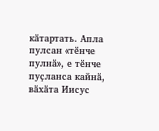кӑтартать. Апла пулсан «тӗнче пулнӑ», е тӗнче пуҫланса кайнӑ, вӑхӑта Иисус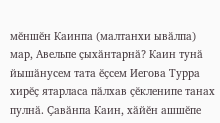мӗншӗн Каинпа (малтанхи ывӑлпа) мар, Авельпе ҫыхӑнтарнӑ? Каин тунӑ йышӑнусем тата ӗҫсем Иегова Турра хирӗҫ ятарласа пӑлхав ҫӗкленипе танах пулнӑ. Ҫавӑнпа Каин, хӑйӗн ашшӗпе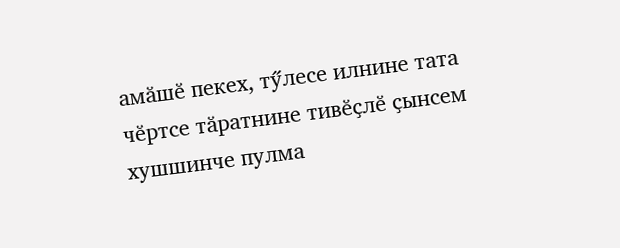амӑшӗ пекех, тӳлесе илнине тата чӗртсе тӑратнине тивӗҫлӗ ҫынсем хушшинче пулма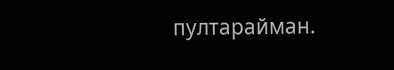пултарайман.